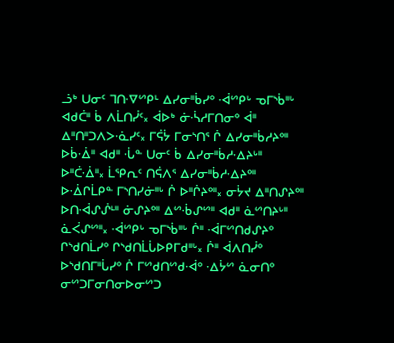ᓘᒃ ᑌᓂᑦ ᒣᑎᐧᐁᔥᑭᒻ ᐃᓯᓂᐦᑳᓯᐤ ᐧᐋᔥᑭᒡ ᓀᒥᔅᑳᐦᒡ ᐊᑯᑖᐦ ᑳ ᐱᒫᑎᓰᑦ᙮ ᐋᐅᒃ ᓃᐧᓵᓱᒥᑎᓂᐤ ᐋᐦ ᐃᐦᑎᐦᑐᐱᐳᐧᓈᓯᑦ᙮ ᒥᕌᔮ ᒥᓂᔅᑎᕐ ᒌ ᐃᓯᓂᐦᑳᓱᔨᐤᐦ ᐅᑳᐧᐄᐦ ᐊᑯᐦ ᐧᒑᓐ ᑌᓂᑦ ᑳ ᐃᓯᓂᐦᑳᓱᐧᐃᔨᒡᐦ ᐅᐦᑖᐧᐄᐦ᙮ ᒫᕐᑭᕆᑦ ᑎᕌᐱᕐ ᐃᓯᓂᐦᑳᓱᐧᐃᔨᐤᐦ ᐅᐧᐄᒋᒫᑭᓐ ᒥᔅᑎᓯᓃᐦᒡ ᒌ ᐅᐦᒌᔨᐤᐦ᙮ ᓂᔮᔪ ᐃᐦᑎᔑᔨᐤᐦ ᐅᑎᐧᐋᔑᔒᒻᐦ ᓃᔑᔨᐤᐦ ᐃᔥᐧᑳᔑᔥᐦ ᐊᑯᐦ ᓈᔥᑎᔨᒡᐦ ᓈᐹᔑᔥᐦ᙮ ᐧᐋᔥᑭᒡ ᓀᒥᔅᑳᐦᒡ ᒌᐦ ᐧᐋᒥᔥᑎᑯᔑᔨᐤ ᒋᔅᑯᑎᒫᓯᐤ ᒋᔅᑯᑎᒫᒑᐅᑭᒥᑯᐦᒡ᙮ ᒌᐦ ᐋᐱᑎᓰᐤ ᐅᔅᑯᑎᒥᐦᒑᓯᐤ ᒌ ᒥᔥᑯᑎᔥᑯᐧᐋᐤ ᐧᐃᔮᔥ ᓈᓂᑎᐤ ᓂᔥᑐᒥᓂᑎᓂᐅᓂᔥᑐ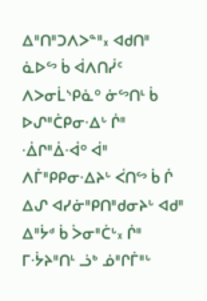ᐃᐦᑎᐦᑐᐱᐳᓐᐦ᙮ ᐊᑯᑎᐦ ᓈᐅᔥ ᑳ ᐋᐱᑎᓰᑦ ᐱᐳᓂᒫᔅᑭᓈᐤ ᓃᔥᑎᒻ ᑳ ᐅᔑᐦᑖᑭᓂᐧᐃᒡ ᒌᐦ ᐧᐄᒋᐦᐄᐧᐋᐤ ᐋᐦ ᐱᒦᐦᑭᑭᓂᐧᐃᔨᒡ ᐹᑎᔥ ᑳ ᒌ ᐃᔑ ᐊᓯᓃᐦᑭᑎᐦᑯᓂᔨᒡ ᐊᑯᐦ ᐃᐦᔮᒄ ᑳ ᐴᓂᐦᑖᒡ᙮ ᒌᐦ ᒥᐧᔮᔨᐦᑎᒻ ᓘᒃ ᓅᐦᒋᒦᐦᒡ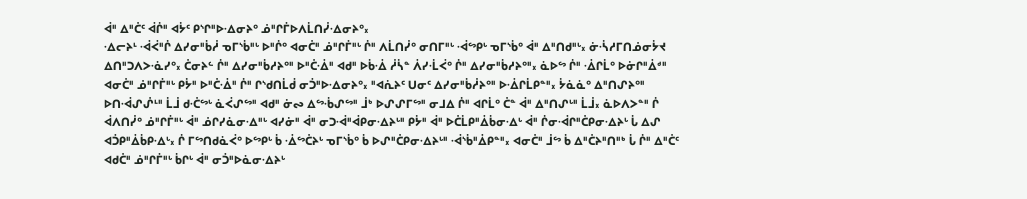ᐋᐦ ᐃᐦᑖᑦ ᐋᒌᐦ ᐊᔮᑦ ᑭᔅᒋᐦᐅᐧᐃᓂᔨᐤ ᓅᐦᒋᒦᐅᐱᒫᑎᓰᐧᐃᓂᔨᐤ᙮
ᐧᐃᓕᔨᒻ ᐧᐋᐹᐦᒌ ᐃᓯᓂᐦᑳᓲ ᓀᒥᔅᑳᐦᒡ ᐅᐦᒌᐤ ᐊᓂᑖᐦ ᓅᐦᒋᒦᐦᒡ ᒌᐦ ᐱᒫᑎᓰᐤ ᓂᑎᒥᐦᒡ ᐧᐋᔥᑭᒡ ᓀᒥᔅᑳᐤ ᐋᐦ ᐃᐦᑎᑯᐦᒡ᙮ ᓃᐧᓵᓱᒥᑎᓅᓂᔮᔪ ᐃᑎᐦᑐᐱᐳᐧᓈᓯᐤ᙮ ᑖᓂᔨᓪ ᒌᐦ ᐃᓯᓂᐦᑳᓱᔨᐤᐦ ᐅᐦᑖᐧᐄᐦ ᐊᑯᐦ ᐅᑳᐧᐄ ᓲᓵᓐ ᐲᓯᐧᒫᐹᐤ ᒌᐦ ᐃᓯᓂᐦᑳᓱᔨᐤᐦ᙮ ᓈᐅᔥ ᒌᐦ ᐧᐄᒋᒫᐤ ᐅᓃᒋᐦᐄᒄᐦ ᐊᓂᑖᐦ ᓅᐦᒋᒦᐦᒡ ᑭᔮᐦ ᐅᐦᑖᐧᐄᐦ ᒌᐦ ᒋᔅᑯᑎᒫᑰ ᓂᑑᐦᐅᐧᐃᓂᔨᐤ᙮ ᐦᐊᕇᔨᑦ ᑌᓂᑦ ᐃᓯᓂᐦᑳᓲᔨᐤᐦ ᐅᐧᐄᒋᒫᑭᓐᐦ᙮ ᔮᓈᓈᐤ ᐃᐦᑎᔑᔨᐤᐦ ᐅᑎᐧᐋᔑᔒᒻᐦ ᒫᒨ ᑯᐧᑖᔥᒡ ᓈᐹᔑᔥᐦ ᐊᑯᐦ ᓃᔓ ᐃᔥᐧᑳᔑᔥᐦ ᒨᒃ ᐅᔑᔑᒥᔥᐦ ᓂᒧᐃ ᒌᐦ ᐊᒋᒫᐤ ᑖᓐ ᐋᐦ ᐃᐦᑎᔑᒡᐦ ᒫᒨ᙮ ᓈᐅᐱᐳᓐᐦ ᒌ ᐋᐱᑎᓰᐤ ᓅᐦᒋᒦᐦᒡ ᐋᐦ ᓅᒋᓯᓈᓂᐧᐃᐦᒡ ᐊᓯᓃᐦ ᐋᐦ ᓂᑐᐧᐋᐦᐋᑭᓂᐧᐃᔨᒡᐦ ᑭᔮᐦ ᐋᐦ ᐅᑖᒫᑭᐦᐄᑳᓂᐧᐃᒡ ᐋᐦ ᒌᓂᐧᐋᒋᐦᑖᑭᓂᐧᐃᔨᒡ ᒑ ᐃᔑ ᐊᑑᑭᐦᐄᑳᑭᐧᐃᒡ᙮ ᒌ ᒥᔥᑎᑯᓈᐹᐤ ᐅᔥᑭᒡ ᑳ ᐧᐄᔥᑖᔨᒡ ᓀᒥᔅᑳᐤ ᑳ ᐅᔑᐦᑖᑭᓂᐧᐃᔨᒡᐦ ᐧᐋᔅᑳᐦᐄᑭᓐᐦ᙮ ᐊᓂᑖᐦ ᒨᔥ ᑳ ᐃᐦᑖᔨᐦᑎᐦᒃ ᒑ ᒌᐦ ᐃᐦᑖᑦ ᐊᑯᑖᐦ ᓅᐦᒋᒦᐦᒡ ᑳᒋᒡ ᐋᐦ ᓂᑑᐦᐅᓈᓂᐧᐃᔨᒡ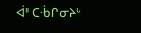ᐋᐦ ᑕᐧᑳᒋᓂᔨᒡ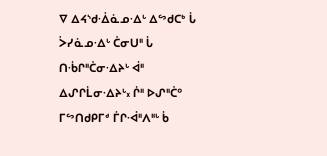ᐁ ᐃᔦᔅᑯᐧᐄᓈᓄᐧᐃᒡ ᐃᔥᑯᑕᒃ ᒑ ᐴᓯᓈᓄᐧᐃᒡ ᑖᓂᑌᐦ ᒑ ᑎᐧᑳᒋᐦᑖᓂᐧᐃᔨᒡ ᐋᐦ ᐃᔑᒋᒫᓂᐧᐃᔨᒡ᙮ ᒌᐦ ᐅᔑᐦᑖᐤ ᒥᔥᑎᑯᑭᒥᒄ ᒦᒋᐧᐋᐦᐱᐦᒡ ᑳ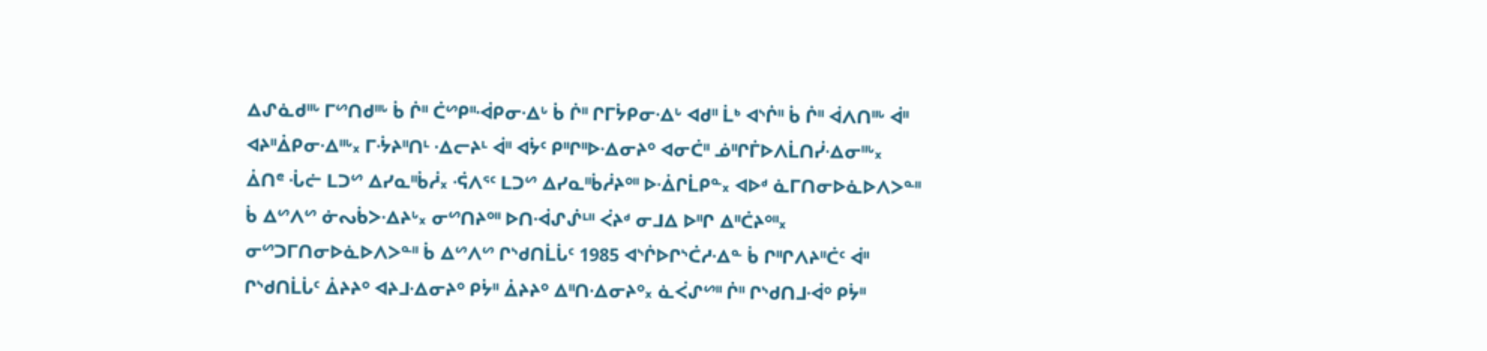ᐃᔑᓈᑯᐦᒡ ᒥᔥᑎᑯᐦᒡ ᑳ ᒌᐦ ᑖᔥᑭᐦᐧᐋᑭᓂᐧᐃᒡ ᑳ ᒌᐦ ᒋᒥᔮᑭᓂᐧᐃᒡ ᐊᑯᐦ ᒫᒃ ᐊᔅᒌᐦ ᑳ ᒌᐦ ᐋᐱᑎᐦᒡ ᐋᐦ ᐊᔨᐦᐄᑭᓂᐧᐃᐦᒡ᙮ ᒥᐧᔮᔨᐦᑎᒻ ᐧᐃᓕᔨᒻ ᐋᐦ ᐊᔮᑦ ᑭᐦᒋᐦᐅᐧᐃᓂᔨᐤ ᐊᓂᑖᐦ ᓅᐦᒋᒦᐅᐱᒫᑎᓰᐧᐃᓂᐦᒡ᙮
ᐄᑎᕪ ᐧᒑᓖ ᒪᑐᔥ ᐃᓯᓇᐦᑳᓲ᙮ ᐧᕌᐱᕐᑦ ᒪᑐᔥ ᐃᓯᓇᐦᑳᓲᔨᐤᐦ ᐅᐧᐄᒋᒫᑭᓐ᙮ ᐊᐅᒄ ᓈᒥᑎᓂᐅᓈᐅᐱᐳᓐᐦ ᑳ ᐃᔥᐱᔥ ᓃᔓᑳᐳᐧᐃᔨᒡ᙮ ᓂᔥᑎᔨᐤᐦ ᐅᑎᐧᐋᔑᔒᒻᐦ ᐹᔨᒄ ᓂᒧᐃ ᐅᐦᒋ ᐃᐦᑖᔨᐤᐦ᙮ ᓂᔥᑐᒥᑎᓂᐅᓈᐅᐱᐳᓐᐦ ᑳ ᐃᔥᐱᔥ ᒋᔅᑯᑎᒫᒑᑦ 1985 ᐊᔅᒌᐅᒋᔅᑖᓱᐧᐃᓐ ᑳ ᒋᐦᒋᐱᔨᐦᑖᑦ ᐋᐦ ᒋᔅᑯᑎᒫᒑᑦ ᐄᔨᔨᐤ ᐊᔨᒧᐧᐃᓂᔨᐤ ᑭᔮᐦ ᐄᔨᔨᐤ ᐃᐦᑎᐧᐃᓂᔨᐤ᙮ ᓈᐹᔑᔥᐦ ᒌᐦ ᒋᔅᑯᑎᒧᐧᐋᐤ ᑭᔮᐦ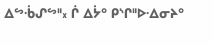ᐃᔥᐧᑳᔑᔥᐦ᙮ ᒌ ᐃᔮᐤ ᑭᔅᒋᐦᐅᐧᐃᓂᔨᐤ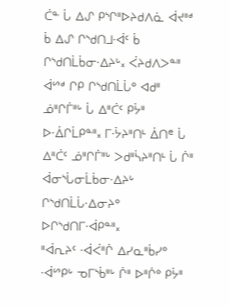ᑖᓐ ᒑ ᐃᔑ ᑭᔅᒋᐦᐅᔨᑯᐱᓈ ᐋᔪᐦᒄ ᑳ ᐃᔑ ᒋᔅᑯᑎᒧᐧᐋᑦ ᑳ ᒋᔅᑯᑎᒫᑳᓂᐧᐃᔨᒡ᙮ ᐹᔨᑯᐱᐳᓐᐦ ᐋᔥᒄ ᒋᑭ ᒋᔅᑯᑎᒫᒑᐤ ᐊᑯᐦ ᓅᐦᒋᒦᐦᒡ ᒑ ᐃᐦᑖᑦ ᑭᔮᐦ ᐅᐧᐄᒋᒫᑭᓐᐦ᙮ ᒥᐧᔮᔨᐦᑎᒻ ᐄᑎᕪ ᒑ ᐃᐦᑖᑦ ᓅᐦᒋᒦᐦᒡ ᐳᑯᐦᓵᔨᐦᑎᒻ ᒑ ᒌᐦ ᐋᓂᔅᒑᓂᒫᑳᓂᐧᐃᔨᒡ ᒋᔅᑯᑎᒫᒑᐧᐃᓂᔨᐤ ᐅᒋᔅᑯᑎᒥᐧᐋᑭᓐᐦ᙮
ᐦᐋᕆᔨᑦ ᐧᐋᐹᐦᒌ ᐃᓯᓇᐦᑳᓯᐤ ᐧᐋᔥᑭᒡ ᓀᒥᔅᑳᐦᒡ ᒌᐦ ᐅᐦᒌᐤ ᑭᔮᐦ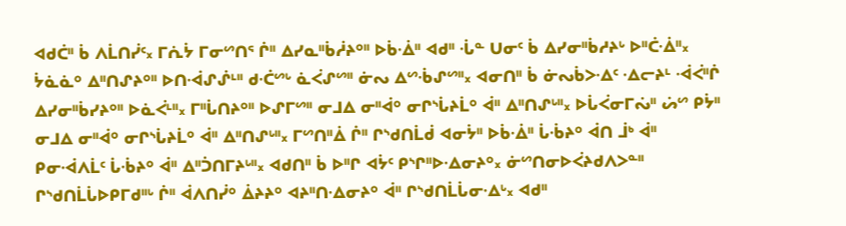ᐊᑯᑖᐦ ᑳ ᐱᒫᑎᓰᑦ᙮ ᒥᕇᔮ ᒥᓂᔥᑎᕐ ᒌᐦ ᐃᓯᓇᐦᑳᓲᔨᐤᐦ ᐅᑳᐧᐄᐦ ᐊᑯᐦ ᐧᒑᓐ ᑌᓂᑦ ᑳ ᐃᓯᓂᐦᑳᓱᔨᒡ ᐅᐦᑖᐧᐄᐦ᙮ ᔮᓈᓈᐤ ᐃᐦᑎᔑᔨᐤᐦ ᐅᑎᐧᐋᔑᔒᒻᐦ ᑯᐧᑖᔥᒡ ᓈᐹᔑᔥᐦ ᓃᔓ ᐃᔥᐧᑳᔑᔥᐦ᙮ ᐊᓂᑎᐦ ᑳ ᓃᔓᑳᐳᐧᐃᑦ ᐧᐃᓕᔨᒻ ᐧᐋᐹᐦᒌ ᐃᓯᓂᐦᑳᓯᔨᐤᐦ ᐅᓈᐹᒻᐦ᙮ ᒥᐦᒑᑎᔨᐤᐦ ᐅᔑᒥᔥᐦ ᓂᒧᐃ ᓂᐦᐋᐤ ᓂᒋᔅᒑᔨᒫᐤ ᐋᐦ ᐃᐦᑎᔑᒡᐦ᙮ ᐅᒑᐹᓂᒥᔔᐦ ᔖᔥ ᑭᔮᐦ ᓂᒧᐃ ᓂᐦᐋᐤ ᓂᒋᔅᒑᔨᒫᐤ ᐋᐦ ᐃᐦᑎᔑᒡᐦ᙮ ᒥᔥᑎᐦᐄ ᒌᐦ ᒋᔅᑯᑎᒫᑰ ᐊᓂᔮᐦ ᐅᑳᐧᐄᐦ ᒑᐧᑳᔨᐤ ᐋᑎ ᒨᒃ ᐋᐦ ᑭᓂᐧᐋᐱᒫᑦ ᒑᐧᑳᔨᐤ ᐋᐦ ᐃᐦᑑᑎᒥᔨᒡᐦ᙮ ᐊᑯᑎᐦ ᑳ ᐅᐦᒋ ᐊᔮᑦ ᑭᔅᒋᐦᐅᐧᐃᓂᔨᐤ᙮ ᓃᔥᑎᓂᐅᐹᔨᑯᐱᐳᓐᐦ ᒋᔅᑯᑎᒫᒑᐅᑭᒥᑯᐦᒡ ᒌᐦ ᐋᐱᑎᓰᐤ ᐄᔨᔨᐤ ᐊᔨᐦᑎᐧᐃᓂᔨᐤ ᐋᐦ ᒋᔅᑯᑎᒫᒑᓂᐧᐃᒡ᙮ ᐊᑯᐦ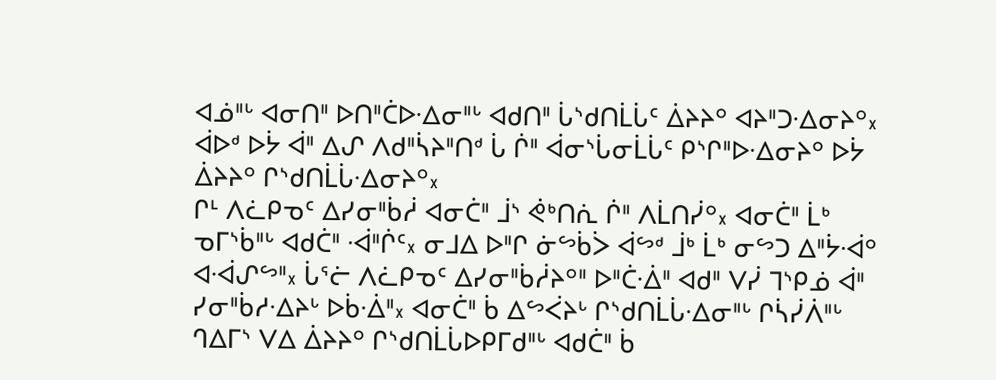ᐊᓅᐦᒡ ᐊᓂᑎᐦ ᐅᑎᐦᑖᐅᐧᐃᓂᐦᒡ ᐊᑯᑎᐦ ᒑᔅᑯᑎᒫᒑᑦ ᐄᔨᔨᐤ ᐊᔨᐦᑐᐧᐃᓂᔨᐤ᙮ ᐋᐅᒄ ᐅᔮ ᐋᐦ ᐃᔑ ᐱᑯᐦᓵᔨᐦᑎᒄ ᒑ ᒌᐦ ᐋᓂᔅᒑᓂᒫᒑᑦ ᑭᔅᒋᐦᐅᐧᐃᓂᔨᐤ ᐅᔮ ᐄᔨᔨᐤ ᒋᔅᑯᑎᒫᒑᐧᐃᓂᔨᐤ᙮
ᒋᒻ ᐱᓛᑭᓀᑦ ᐃᓯᓂᐦᑳᓲ ᐊᓂᑖᐦ ᒨᔅ ᕚᒃᑎᕇ ᒌᐦ ᐱᒫᑎᓰᐤ᙮ ᐊᓂᑖᐦ ᒫᒃ ᓀᒥᔅᑳᐦᒡ ᐊᑯᑖᐦ ᐧᐋᐦᒌᑦ᙮ ᓂᒧᐃ ᐅᐦᒋ ᓃᔥᑳᐴ ᐋᔥᒄ ᒨᒃ ᒫᒃ ᓂᔥᑐ ᐃᐦᔮᐧᐋᐤ ᐊᐧᐋᔑᔥᐦ᙮ ᒑᕐᓖ ᐱᓛᑭᓀᑦ ᐃᓯᓂᐦᑳᓲᔨᐤᐦ ᐅᐦᑖᐧᐄᐦ ᐊᑯᐦ ᐯᓰ ᒣᔅᑭᓅ ᐋᐦ ᓯᓂᐦᑳᓱᐧᐃᔨᒡ ᐅᑳᐧᐄᐦ᙮ ᐊᓂᑖᐦ ᑳ ᐃᔥᐹᔨᒡ ᒋᔅᑯᑎᒫᒑᐧᐃᓂᐦᒡ ᒋᓵᓰᐲᐦᒡ ᒉᐃᒥᔅ ᐯᐃ ᐄᔨᔨᐤ ᒋᔅᑯᑎᒫᒑᐅᑭᒥᑯᐦᒡ ᐊᑯᑖᐦ ᑳ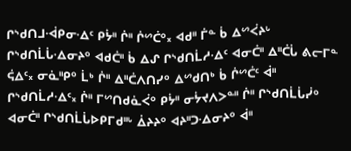ᒋᔅᑯᑎᒧᐧᐋᑭᓂᐧᐃᑦ ᑭᔮᐦ ᒌᐦ ᒌᔥᑖᐤ᙮ ᐊᑯᐦ ᒦᓐ ᑳ ᐃᔥᐹᔨᒡ ᒋᔅᑯᑎᒫᒑᐧᐃᓂᔨᐤ ᐊᑯᑖᐦ ᑳ ᐃᔑ ᒋᔅᑯᑎᒫᓱᐧᐃᑦ ᐊᓂᑖᐦ ᐃᐦᑖᒑ ᕕᓕᒥᓐ ᕌᐃᑦ᙮ ᓂᓈᐦᑭᐤ ᒫᒃ ᒌᐦ ᐃᐦᑖᐱᑎᓯᐤ ᐃᔥᑯᑎᒃ ᑳ ᒌᔥᑖᑦ ᐋᐦ ᒋᔅᑯᑎᒫᓱᐧᐃᑦ᙮ ᒌᐦ ᒥᔥᑎᑯᓈᐹᐤ ᑭᔮᐦ ᓂᔮᔪᐱᐳᓐᐦ ᒌᐦ ᒋᔅᑯᑎᒫᒑᓰᐤ ᐊᓂᑖᐦ ᒋᔅᑯᑎᒫᒑᐅᑭᒥᑯᐦᒡ ᐄᔨᔨᐤ ᐊᔨᐦᑐᐧᐃᓂᔨᐤ ᐋᐦ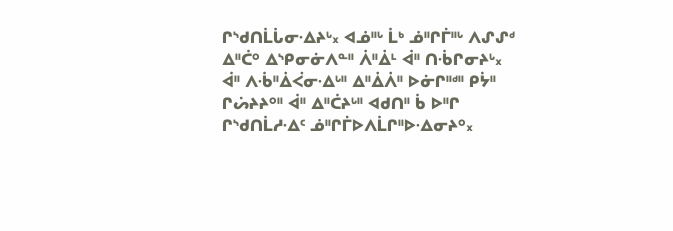ᒋᔅᑯᑎᒫᒑᓂᐧᐃᔨᒡ᙮ ᐊᓅᐦᒡ ᒫᒃ ᓅᐦᒋᒦᐦᒡ ᐱᔑᔑᒄ ᐃᐦᑖᐤ ᐃᔅᑭᓂᓃᐱᓐᐦ ᐲᐦᐄᒻ ᐋᐦ ᑎᐧᑳᒋᓂᔨᒡ᙮ ᐋᐦ ᐱᐧᑳᐦᐄᐹᓂᐧᐃᒡᐦ ᐃᐦᐄᐲᐦ ᐅᓃᒋᐦᒄᐦ ᑭᔮᐦ ᒋᔖᔨᔨᐤᐦ ᐋᐦ ᐃᐦᑖᔨᒡᐦ ᐊᑯᑎᐦ ᑳ ᐅᐦᒋ ᒋᔅᑯᑎᒫᓱᐧᐃᑦ ᓅᐦᒋᒦᐅᐱᒫᒋᐦᐅᐧᐃᓂᔨᐤ᙮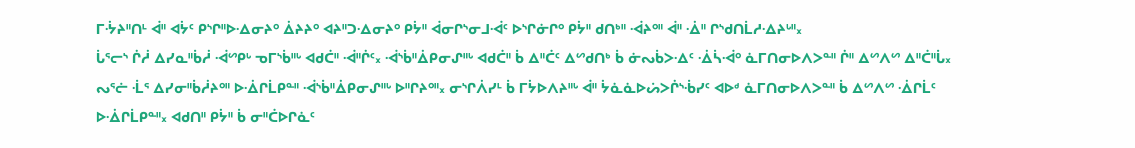ᒥᐧᔮᔨᐦᑎᒻ ᐋᐦ ᐊᔮᑦ ᑭᔅᒋᐦᐅᐧᐃᓂᔨᐤ ᐄᔨᔨᐤ ᐊᔨᐦᑐᐧᐃᓂᔨᐤ ᑭᔮᐦ ᐋᓂᒋᔅᓂᒧᐧᐋᑦ ᐅᔅᒋᓃᒋᐤ ᑭᔮᐦ ᑯᑎᒃᐦ ᐧᐋᔨᐤᐦ ᐋᐦ ᐧᐄᐦ ᒋᔅᑯᑎᒫᓱᐧᐃᔨᒡᐦ᙮
ᒑᕐᓕᔅ ᒌᓲ ᐃᓯᓇᐦᑳᓲ ᐧᐋᔥᑭᒡ ᓀᒥᔅᑳᐦᒡ ᐊᑯᑖᐦ ᐧᐋᐦᒌᑦ᙮ ᐧᐋᔅᑳᐦᐄᑭᓂᔑᐦᒡ ᐊᑯᑖᐦ ᑳ ᐃᐦᑖᑦ ᐃᔥᑯᑎᒃ ᑳ ᓃᔓᑳᐳᐧᐃᑦ ᐧᐄᓵᐧᐋᐤ ᓈᒥᑎᓂᐅᐱᐳᓐᐦ ᒌᐦ ᐃᔥᐱᔥ ᐃᐦᑖᐦᒑ᙮ ᔓᕐᓖ ᐧᒫᕐ ᐃᓯᓂᐦᑳᓲᔨᐤᐦ ᐅᐧᐄᒋᒫᑭᓐᐦ ᐧᐋᔅᑳᐦᐄᑭᓂᔑᐦᒡ ᐅᐦᒋᔨᐤᐦ᙮ ᓂᔅᒋᐲᓯᒻ ᑳ ᒥᔮᐅᐱᔨᐦᒡ ᐋᐦ ᔮᓈᓈᐅᔖᐳᒌᔅᐧᑳᓯᑦ ᐊᐅᒄ ᓈᒥᑎᓂᐅᐱᐳᓐᐦ ᑳ ᐃᔥᐱᔥ ᐧᐄᒋᒫᑦ ᐅᐧᐄᒋᒫᑭᓐᐦ᙮ ᐊᑯᑎᐦ ᑭᔮᐦ ᑳ ᓂᐦᑖᐅᒋᓈᑦ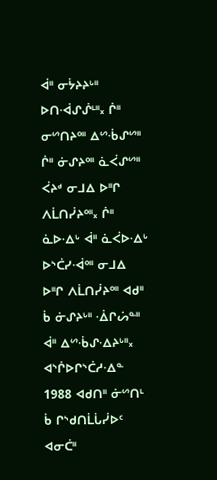ᐋᐦ ᓂᔮᔨᔨᒡᐦ ᐅᑎᐧᐋᔑᔒᒻᐦ᙮ ᒌᐦ ᓂᔥᑎᔨᐤᐦ ᐃᔥᐧᑳᔑᔥᐦ ᒌᐦ ᓃᔑᔨᐤᐦ ᓈᐹᔑᔥᐦ ᐹᔨᒄ ᓂᒧᐃ ᐅᐦᒋ ᐱᒫᑎᓰᔨᐤᐦ᙮ ᒌᐦ ᓈᐅᐧᐃᒡ ᐋᐦ ᓈᐹᐅᐧᐃᒡ ᐅᔅᑖᓯᐧᐋᐤᐦ ᓂᒧᐃ ᐅᐦᒋ ᐱᒫᑎᓰᔨᐤᐦ ᐊᑯᐦ ᑳ ᓃᔑᔨᒡᐦ ᐧᐄᒋᔖᓐᐦ ᐋᐦ ᐃᔥᐧᑳᔑᐧᐃᔨᒡᐦ᙮ ᐊᔅᒌᐅᒋᔅᑖᓱᐧᐃᓐ 1988 ᐊᑯᑎᐦ ᓃᔥᑎᒻ ᑳ ᒋᔅᑯᑎᒫᒑᓰᐅᑦ ᐊᓂᑖᐦ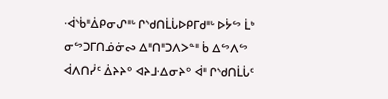ᐧᐋᔅᑳᐦᐄᑭᓂᔑᐦᒡ ᒋᔅᑯᑎᒫᒑᐅᑭᒥᑯᐦᒡ ᐅᔮᔥ ᒫᒃ ᓂᔥᑐᒥᑎᓅᓃᔓ ᐃᐦᑎᐦᑐᐱᐳᓐᐦ ᑳ ᐃᔥᐱᔥ ᐋᐱᑎᓰᑦ ᐄᔨᔨᐤ ᐊᔨᒧᐧᐃᓂᔨᐤ ᐋᐦ ᒋᔅᑯᑎᒫᒑᑦ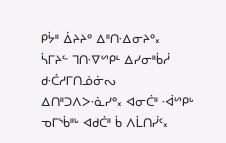ᑭᔮᐦ ᐄᔨᔨᐤ ᐃᐦᑎᐧᐃᓂᔨᐤ᙮
ᓵᒥᔨᓪ ᒣᑎᐧᐁᔥᑭᒻ ᐃᓯᓂᐦᑳᓲ ᑯᐧᑖᓱᒥᑎᓅᓃᔓ ᐃᑎᐦᑐᐱᐳᐧᓈᓯᐤ᙮ ᐊᓂᑖᐦ ᐧᐋᔥᑭᒡ ᓀᒥᔅᑳᐦᒡ ᐊᑯᑖᐦ ᑳ ᐱᒫᑎᓰᑦ᙮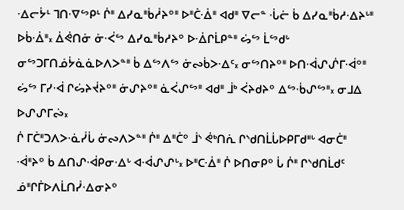ᐧᐃᓕᔮᒻ ᒣᑎᐧᐁᔥᑭᒻ ᒌᐦ ᐃᓯᓇᐦᑳᓲᔨᐤᐦ ᐅᐦᑖᐧᐄᐦ ᐊᑯᐦ ᐁᓕᓐ ᐧᒑᓖ ᑳ ᐃᓯᓇᐦᑳᓱᐧᐃᔨᒡᐦ ᐅᑳᐧᐄᐦ᙮ ᐄᕚᑎᓃ ᓃᐧᐹᔥ ᐃᓯᓇᐦᑳᓱᔨᐤ ᐅᐧᐄᒋᒫᑭᓐᐦ ᔖᔥ ᒫᔥᑯᒡ ᓂᔥᑐᒥᑎᓅᔮᓈᓈᐅᐱᐳᓐᐦ ᑳ ᐃᔥᐱᔥ ᓃᔓᑳᐳᐧᐃᑦ᙮ ᓂᔥᑎᔨᐤᐦ ᐅᑎᐧᐋᔑᔒᒥᐧᐋᐤᐦ ᔖᔥ ᒥᓯᐧᐋ ᒋᔖᔨᔫᔨᐤᐦ ᓃᔑᔨᐤᐦ ᓈᐹᔑᔥᐦ ᐊᑯᐦ ᒨᒃ ᐹᔨᑯᔨᐤ ᐃᔥᐧᑳᔑᔥᐦ᙮ ᓂᒧᐃ ᐅᔑᔑᒥᔔ᙮
ᒌ ᒥᑖᐦᑐᐱᐳᐧᓈᓰᒑ ᓃᔓᐱᐳᓐᐦ ᒌᐦ ᐃᐦᑖᐤ ᒨᔅ ᕚᒃᑎᕇ ᒋᔅᑯᑎᒫᒑᐅᑭᒥᑯᐦᒡ ᐊᓂᑖᐦ ᐧᐋᐦᔨᐤ ᑳ ᐃᑎᔑᐧᐋᑭᓂᐧᐃᒡ ᐊᐧᐋᔑᔑᒡ᙮ ᐅᐦᑕᐧᐄᐦ ᒌ ᐅᑎᓂᑭᐤ ᒑ ᒌᐦ ᒋᔅᑯᑎᒫᑯᑦ ᓅᐦᒋᒦᐅᐱᒫᑎᓰᐧᐃᓂᔨᐤ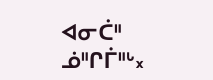ᐊᓂᑖᐦ ᓅᐦᒋᒦᐦᒡ᙮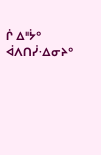ᒌ ᐃᐦᔮᐤ ᐋᐱᑎᓰᐧᐃᓂᔨᐤ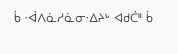ᑳ ᐧᐋᐱᓈᓱᓈᓂᐧᐃᔨᒡ ᐊᑯᑖᐦ ᑳ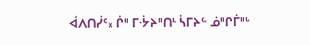ᐋᐱᑎᓰᑦ᙮ ᒌᐦ ᒥᐧᔮᔨᐦᑎᒻ ᓵᒥᔨᓪ ᓅᐦᒋᒦᐦᒡ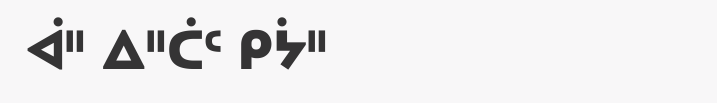ᐋᐦ ᐃᐦᑖᑦ ᑭᔮᐦ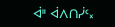ᐋᐦ ᐋᐱᑎᓰᑦ᙮